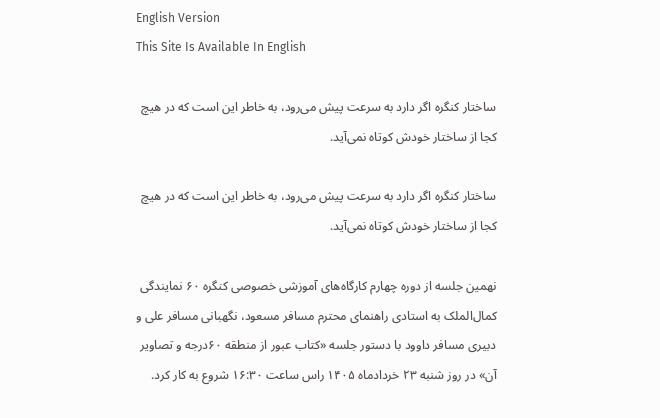English Version
This Site Is Available In English

ساختار کنگره اگر دارد به سرعت پیش می‌رود، به خاطر این است که در هیچ کجا از ساختار خودش کوتاه نمی‌آید.

ساختار کنگره اگر دارد به سرعت پیش می‌رود، به خاطر این است که در هیچ کجا از ساختار خودش کوتاه نمی‌آید.

نهمین جلسه از دوره چهارم کارگاه‌های آموزشی خصوصی کنگره ۶۰ نمایندگی کمال‌الملک به استادی راهنمای محترم مسافر مسعود، نگهبانی مسافر علی و دبیری مسافر داوود با دستور جلسه «کتاب عبور از منطقه ۶۰درجه و تصاویر آن» در روز شنبه ۲۳ خردادماه ۱۴۰۵ راس ساعت ۱۶:۳۰ شروع به کار کرد.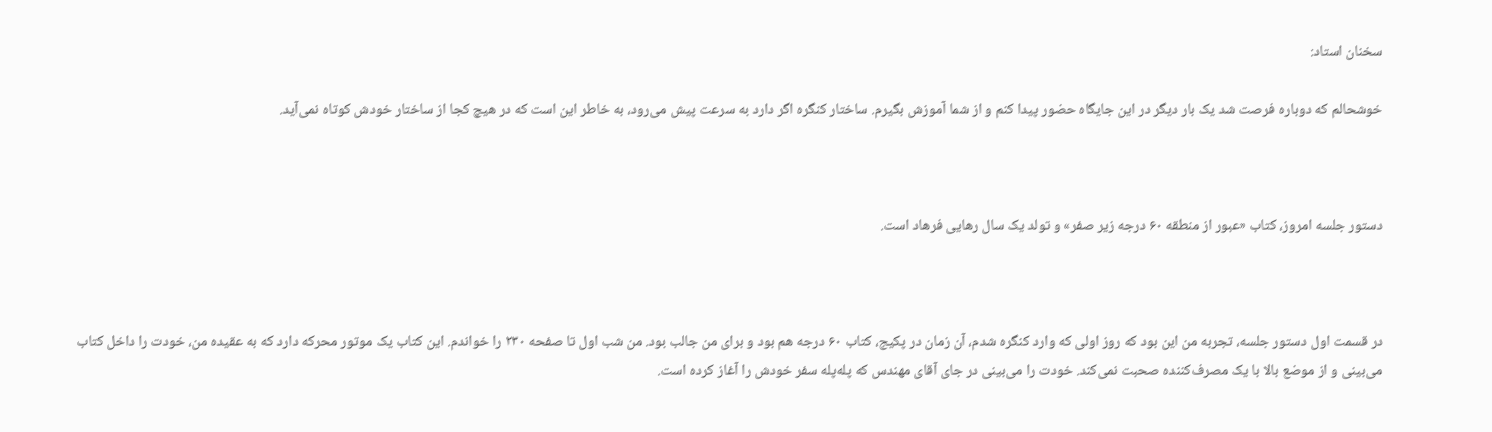سخنان استاد:

خوشحالم که دوباره فرصت شد یک بار دیگر در این جایگاه حضور پیدا کنم و از شما آموزش بگیرم. ساختار کنگره اگر دارد به سرعت پیش می‌رود، به خاطر این است که در هیچ کجا از ساختار خودش کوتاه نمی‌آید.



دستور جلسه امروز، کتاب «عبور از منطقه ۶۰ درجه زیر صفر» و تولد یک سال رهایی فرهاد است.



در قسمت اول دستور جلسه، تجربه من این بود که روز اولی که وارد کنگره شدم، آن زمان در پکیج، کتاب ۶۰ درجه هم بود و برای من جالب بود. من شب اول تا صفحه ۲۳۰ را خواندم. این کتاب یک موتور محرکه دارد که به عقیده من، خودت را داخل کتاب می‌بینی و از موضع بالا با یک مصرف‌کننده صحبت نمی‌کند. خودت را می‌بینی در جای آقای مهندس که پله‌پله سفر خودش را آغاز کرده است.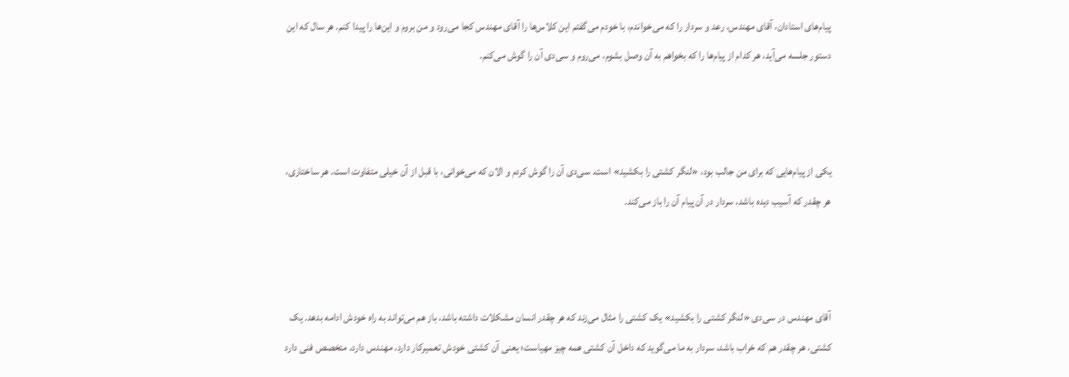پیام‌های استادان، آقای مهندس، رعد و سردار را که می‌خواندم، با خودم می‌گفتم این کلاس‌ها را آقای مهندس کجا می‌رود و من بروم و این‌ها را پیدا کنم. هر سال که این دستور جلسه می‌آید، هر کدام از پیام‌ها را که بخواهم به آن وصل بشوم، می‌روم و سی‌دی آن را گوش می‌کنم.



یکی از پیام‌هایی که برای من جالب بود، «لنگر کشتی را بکشید» است. سی‌دی آن را گوش کردم و الان که می‌خوانی، با قبل از آن خیلی متفاوت است. هر ساختاری، هر چقدر که آسیب دیده باشد، سردار در آن پیام آن را باز می‌کند.



آقای مهندس در سی‌دی «لنگر کشتی را بکشید» یک کشتی را مثال می‌زند که هر چقدر انسان مشکلات داشته باشد، باز هم می‌تواند به راه خودش ادامه بدهد. یک کشتی، هر چقدر هم که خراب باشد، سردار به ما می‌گوید که داخل آن کشتی همه چیز مهیاست؛ یعنی آن کشتی خودش تعمیرکار دارد، مهندس دارد، متخصص فنی دارد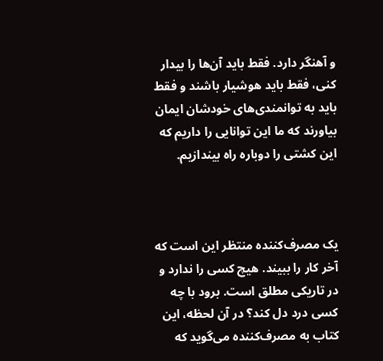و آهنگر دارد. فقط باید آن‌ها را بیدار کنی، فقط باید هوشیار باشند و فقط باید به توانمندی‌های خودشان ایمان بیاورند که ما این توانایی را داریم که این کشتی را دوباره راه بیندازیم.



یک مصرف‌کننده منتظر این است که آخر کار را ببیند. هیچ کسی را ندارد و در تاریکی مطلق است. برود با چه کسی درد دل کند؟ در آن لحظه، این کتاب به مصرف‌کننده می‌گوید که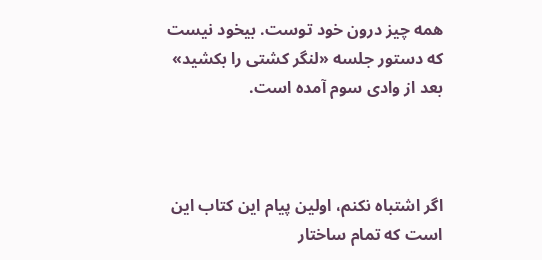همه چیز درون خود توست. بیخود نیست که دستور جلسه «لنگر کشتی را بکشید» بعد از وادی سوم آمده است.



اگر اشتباه نکنم، اولین پیام این کتاب این است که تمام ساختار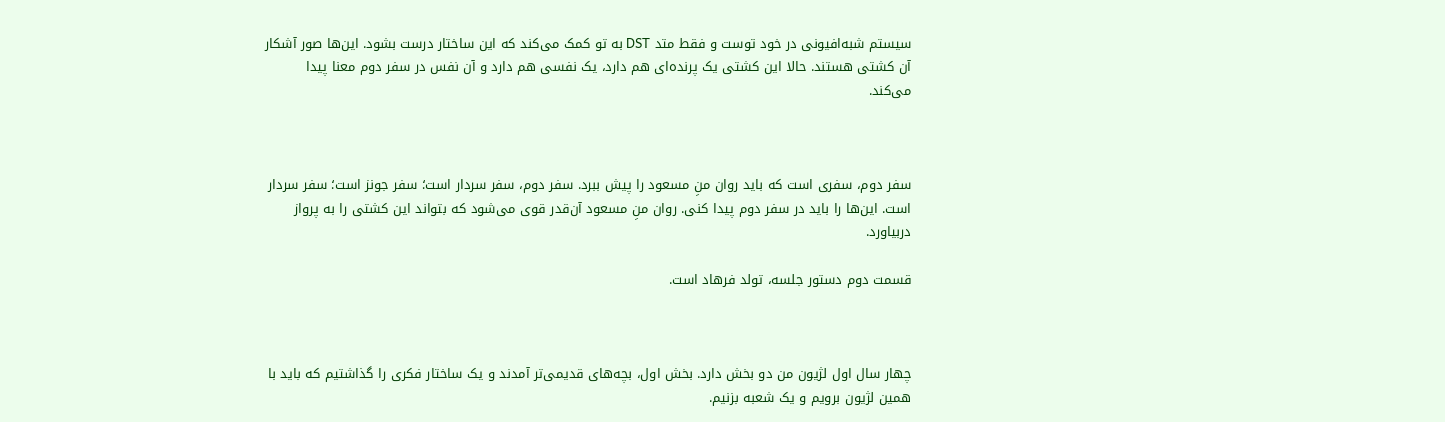سیستم شبه‌افیونی در خود توست و فقط متد DST به تو کمک می‌کند که این ساختار درست بشود. این‌ها صور آشکار آن کشتی هستند. حالا این کشتی یک پرنده‌ای هم دارد، یک نفسی هم دارد و آن نفس در سفر دوم معنا پیدا می‌کند.



سفر دوم، سفری است که باید روان منِ مسعود را پیش ببرد. سفر دوم، سفر سردار است؛ سفر جونز است؛ سفر سردار است. این‌ها را باید در سفر دوم پیدا کنی. روان منِ مسعود آن‌قدر قوی می‌شود که بتواند این کشتی را به پرواز دربیاورد.

قسمت دوم دستور جلسه، تولد فرهاد است.



چهار سال اول لژیون من دو بخش دارد. بخش اول، بچه‌های قدیمی‌تر آمدند و یک ساختار فکری را گذاشتیم که باید با همین لژیون برویم و یک شعبه بزنیم.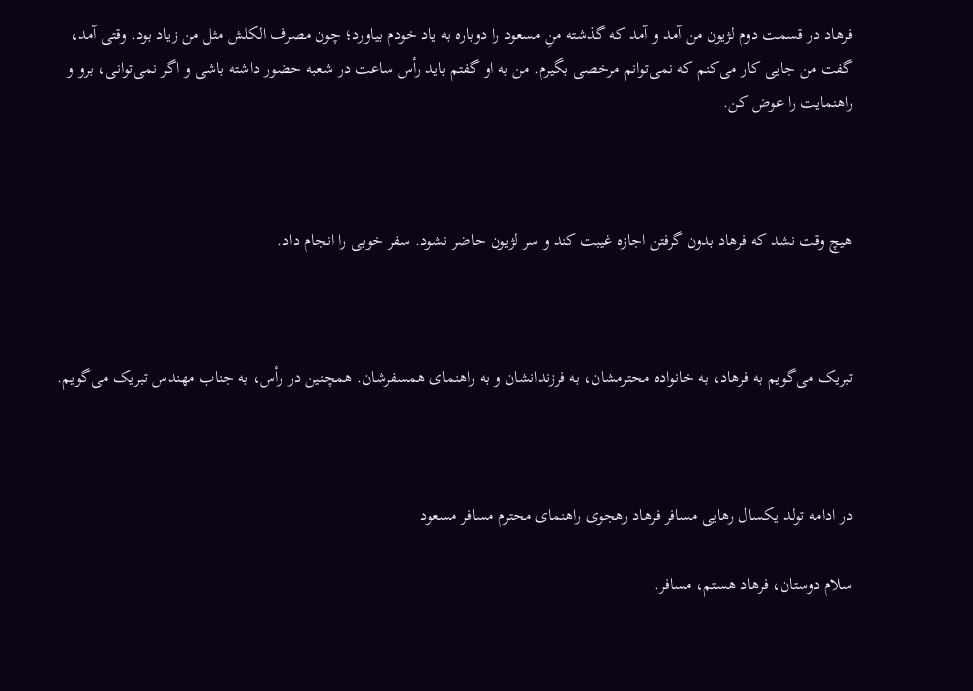فرهاد در قسمت دوم لژیون من آمد و آمد که گذشته منِ مسعود را دوباره به یاد خودم بیاورد؛ چون مصرف الکلش مثل من زیاد بود. وقتی آمد، گفت من جایی کار می‌کنم که نمی‌توانم مرخصی بگیرم. من به او گفتم باید رأس ساعت در شعبه حضور داشته باشی و اگر نمی‌توانی، برو و راهنمایت را عوض کن.



هیچ وقت نشد که فرهاد بدون گرفتن اجازه غیبت کند و سر لژیون حاضر نشود. سفر خوبی را انجام داد.



تبریک می‌گویم به فرهاد، به خانواده محترمشان، به فرزندانشان و به راهنمای همسفرشان. همچنین در رأس، به جناب مهندس تبریک می‌گویم.



در ادامه تولد یکسال رهایی مسافر فرهاد رهجوی راهنمای محترم مسافر مسعود

سلام دوستان، فرهاد هستم، مسافر.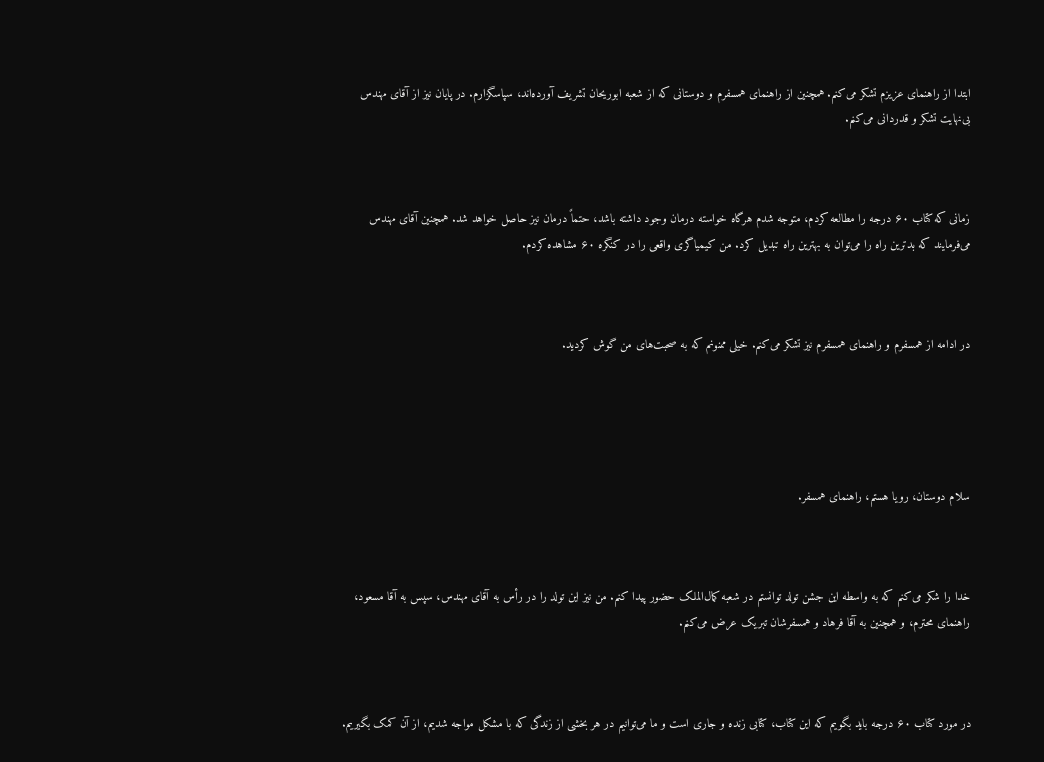ابتدا از راهنمای عزیزم تشکر می‌کنم. همچنین از راهنمای همسفرم و دوستانی که از شعبه ابوریحان تشریف آورده‌اند، سپاسگزارم. در پایان نیز از آقای مهندس بی‌نهایت تشکر و قدردانی می‌کنم.



زمانی که کتاب ۶۰ درجه را مطالعه کردم، متوجه شدم هرگاه خواسته درمان وجود داشته باشد، حتماً درمان نیز حاصل خواهد شد. همچنین آقای مهندس می‌فرمایند که بدترین راه را می‌توان به بهترین راه تبدیل کرد. من کیمیاگری واقعی را در کنگره ۶۰ مشاهده کردم.



در ادامه از همسفرم و راهنمای همسفرم نیز تشکر می‌کنم. خیلی ممنونم که به صحبت‌های من گوش کردید.





سلام دوستان، رویا هستم، راهنمای همسفر.



خدا را شکر می‌کنم که به واسطه این جشن تولد توانستم در شعبه کمال‌الملک حضور پیدا کنم. من نیز این تولد را در رأس به آقای مهندس، سپس به آقا مسعود، راهنمای محترم، و همچنین به آقا فرهاد و همسفرشان تبریک عرض می‌کنم.



در مورد کتاب ۶۰ درجه باید بگویم که این کتاب، کتابی زنده و جاری است و ما می‌توانیم در هر بخشی از زندگی که با مشکل مواجه شدیم، از آن کمک بگیریم.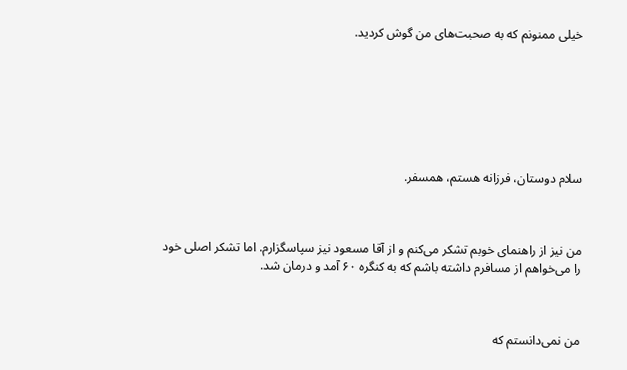خیلی ممنونم که به صحبت‌های من گوش کردید.







سلام دوستان، فرزانه هستم، همسفر.



من نیز از راهنمای خوبم تشکر می‌کنم و از آقا مسعود نیز سپاسگزارم. اما تشکر اصلی خود را می‌خواهم از مسافرم داشته باشم که به کنگره ۶۰ آمد و درمان شد.



من نمی‌دانستم که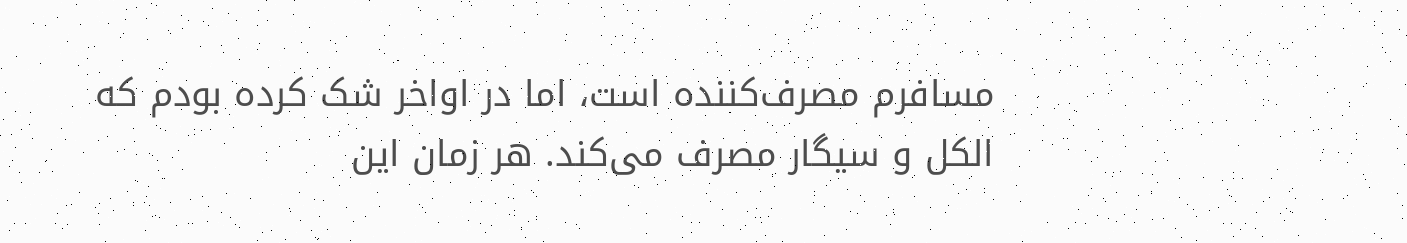مسافرم مصرف‌کننده است، اما در اواخر شک کرده بودم که الکل و سیگار مصرف می‌کند. هر زمان این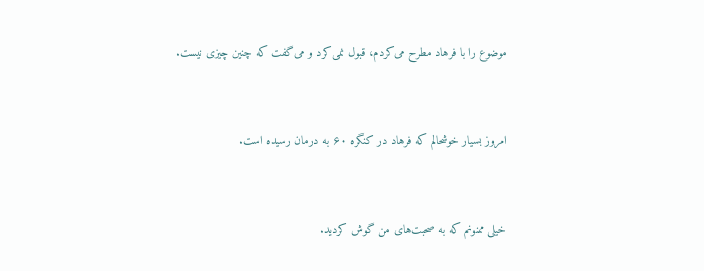موضوع را با فرهاد مطرح می‌کردم، قبول نمی‌کرد و می‌گفت که چنین چیزی نیست.



امروز بسیار خوشحالم که فرهاد در کنگره ۶۰ به درمان رسیده است.



خیلی ممنونم که به صحبت‌های من گوش کردید.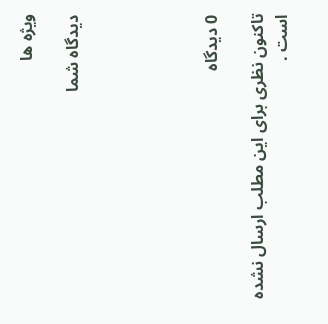ویژه ها

دیدگاه شما





0 دیدگاه

تاکنون نظری برای این مطلب ارسال نشده است .